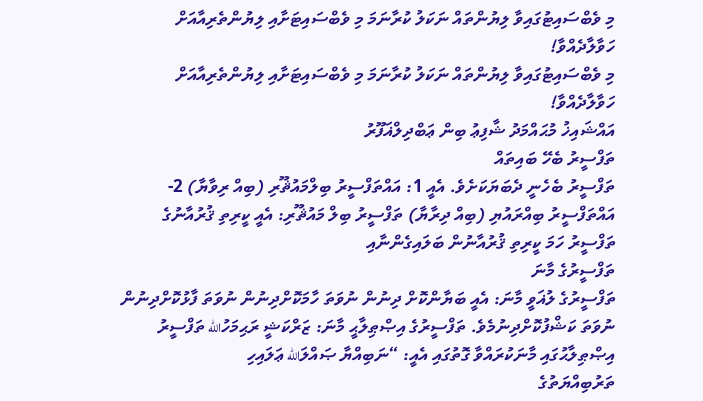މި ވެބްސައިޓުގައިވާ ލިޔުންތައް ނަކަލު ކުރާނަމަ މި ވެބްސައިޓަށާއި ލިޔުންތެރިއާއަށް ހަވާލާދެއްވާ!
މި ވެބްސައިޓުގައިވާ ލިޔުންތައް ނަކަލު ކުރާނަމަ މި ވެބްސައިޓަށާއި ލިޔުންތެރިއާއަށް ހަވާލާދެއްވާ!
އައްޝައިޚު މުޙައްމަދު ޝާފިޢު ބިން ޢަބްދިލްޣަފޫރު
ތަފްސީރު ބެހޭ ބައިތައް
ތަފްސީރު ބެހެނީ ދެބަޔަކަށެވެ. އެއީ 1: އައްތަފްސީރު ބިލްމައުޘޫރި (ބިއް ރިވާޔާ) 2- އައްތަފްސީރު ބިއްރައުޔި (ބިއް ދިރާޔާ) ތަފްސީރު ބިލް މައުޘޫރި: އެއީ ކީރިތި ޤުރުއާނުގެ ތަފްސީރު ހަމަ ކީރިތި ޤުރުއާނުން ބަލައިގެންނާއި
ތަފްސީރުގެ މާނަ
ތަފްސީރުގެ ލުޣަވީ މާނަ: އެއީ ބަޔާންކޮށް ދިނުން ނުވަތަ ހާމަކޮށްދިނުން ނުވަތަ ފާޅުކޮށްދިނުން ނުވަތަ ކަޝްފުކޮށްދިނުމެވެ. ތަފްސީރުގެ އިޞްޠިލާޙީ މާނަ: ޒަރްކަޝީ ރަޙިމަހުالله ތަފްސީރު އިޞްޠިލާޙުގައި މާނަކުރައްވާ ގޮތުގައި އެއީ: “ނަބިއްޔާ ޞައްލަالله ޢަލައިހި
ތަރުބިއްޔަތުގެ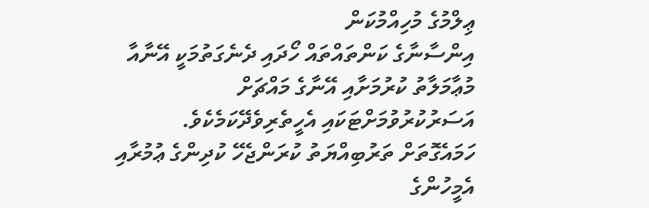ޢިލްމުގެ މުހިއްމުކަން
އިންސާނާގެ ކަންތައްތައް ހޯދައި ދެނެގަތުމަކީ އޭނާއާ މުޢާމަލާތު ކުރުމަށާއި އޭނާގެ މައްޗަށް އަސަރުކުރުވުމަށްޓަކައި އެހީތެރިވެދޭކަމެކެވެ. ހަމައެގޮތަށް ތަރުބިއްޔަތު ކުރަންޖެހޭ ކުދިންގެ ޢުމުރާއި އެމީހުންގެ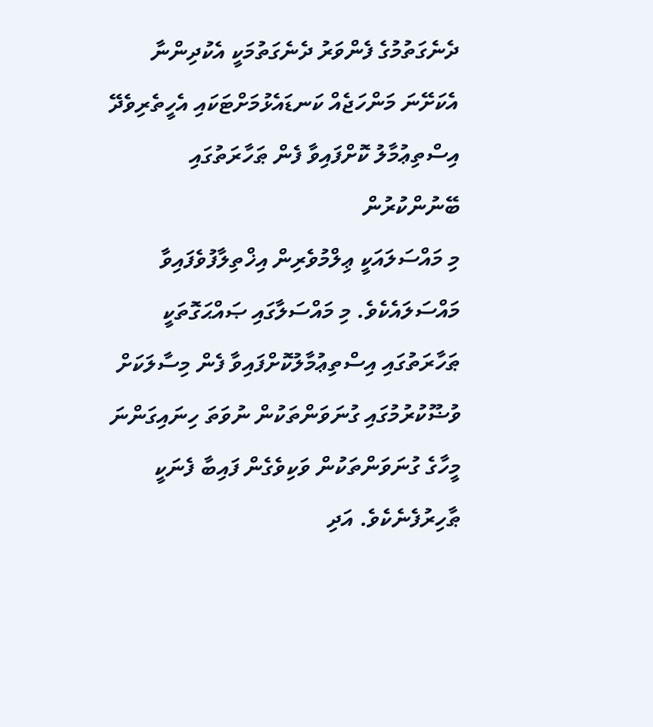ދެނެގަތުމުގެ ފެންވަރު ދެނެގަތުމަކީ އެކުދިންނާ އެކަށޭނަ މަންހަޖެއް ކަނޑައެޅުމަށްޓަކައި އެހީތެރިވެދޭ
އިސްތިޢުމާލު ކޮށްފައިވާ ފެން ޠަހާރަތުގައި ބޭނުންކުރުން
މި މައްސަލައަކީ ޢިލްމުވެރިން އިޚްތިލާފުވެފައިވާ މައްސަލައެކެވެ. މި މައްސަލާގައި ޞައްޙަގޮތަކީ ޠަހާރަތުގައި އިސްތިޢުމާލުކޮށްފައިވާ ފެން މިސާލަކަށް ވުޟޫކުރުމުގައި ގުނަވަންތަކުން ނުވަތަ ހިނައިގަންނަ މީހާގެ ގުނަވަންތަކުން ވަކިވެގެން ފައިބާ ފެނަކީ ޠާހިރުފެނެކެވެ. އަދި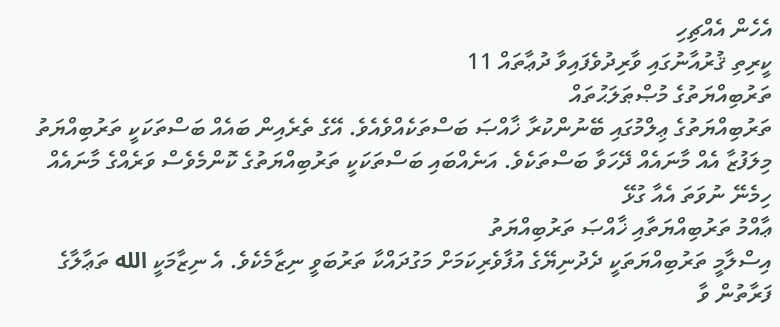އެހެން އެއްޗިހި
ކީރިތި ޤުރުއާނުގައި ވާރިދުވެފައިވާ ދުޢާތައް 11
ތަރުބިއްޔަތުގެ މުޞްޠަލަޙުތައް
ތަރުބިއްޔަތުގެ ޢިލްމުގައި ބޭނުންކުރާ ޚާއްޞަ ބަސްތަކެއްވެއެވެ. އޭގެ ތެރެއިން ބައެއް ބަސްތަކަކީ ތަރުބިއްޔަތު މިލަފުޒާ އެއް މާނައެއް ދޭހަވާ ބަސްތަކެވެ. އަނެއްބައި ބަސްތަކަކީ ތަރުބިއްޔަތުގެ ކޮންމެވެސް ވަރެއްގެ މާނައެއް ހިމެނޭ ނުވަތަ އެއާ ގުޅޭ
ޢާއްމު ތަރުބިއްޔަތާއި ޚާއްޞަ ތަރުބިއްޔަތު
އިސްލާމީ ތަރުބިއްޔަތަކީ ދެދުނިޔޭގެ އުފާވެރިކަމަށް މަގުދައްކާ ތަރުބަވީ ނިޒާމެކެވެ. އެ ނިޒާމަކީ الله ތަޢާލާގެ ފަރާތުން ވާ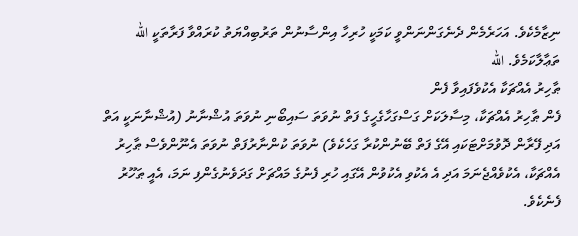ނިޒާމެކެވެ. އަހަރެމެން ދެނެގަންނަންވީ ކަމަކީ ހުރިހާ އިންސާނުން ތަރުބިއްޔަތު ކުރައްވާ ފަރާތަކީ الله ތަޢާލާކަމެވެ. الله
ޠާހިރު އެއްޗަކާ އެކުވެފައިވާ ފެން
ފެން ޠާހިރު އެއްޗަކާ، މިސާލަކަށް ގަސްގަހާގެހީގެ ފަތް ނުވަތަ ސައިބޯނި ނުވަތަ އުޝްނާނު (އުޝްނާނަކީ އަތް އަދި ފޭރާން ދޮވުމަށްޓަކައި އޭގެ ފަތް ބޭނުންކުރާ ގަހެކެވެ) ނުވަތަ ކުންނާރުފަތް ނުވަތަ އެނޫންވެސް ޠާހިރު އެއްޗަކާ، އެކުވެއްޖެނަމަ އަދި އެ އެކުވި އެކުވުން އޭގައި ހުރި ފެނުގެ މައްޗަށް ގަދަވެނުގެންފި ނަމަ، އެއީ ޠަހޫރު ފެނެކެވެ.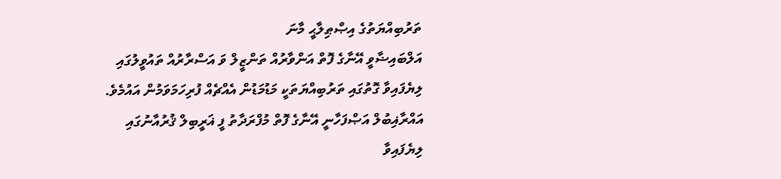ތަރުބިއްޔަތުގެ އިޞްޠިލާޙީ މާނަ
އަލްބައިޟާވީ އޭނާގެ ފޮތް އަންވާރުއް ތަންޒީލް ވަ އަސްރާރުއް ތައުވީލުގައި ލިޔެފައިވާ ގޮތުގައި ތަރުބިއްޔަތަކީ މަޑުމަޑުން އެއްޗެއް ފުރިހަމަވަމުން އައުމެވެ. އައްރާޣިބުލް އަޞްފަހާނީ އޭނާގެ ފޮތް މުފްރަދާތު ފީ ޣަރީބިލް ޤުރުއާނުގައި ލިޔެފައިވާ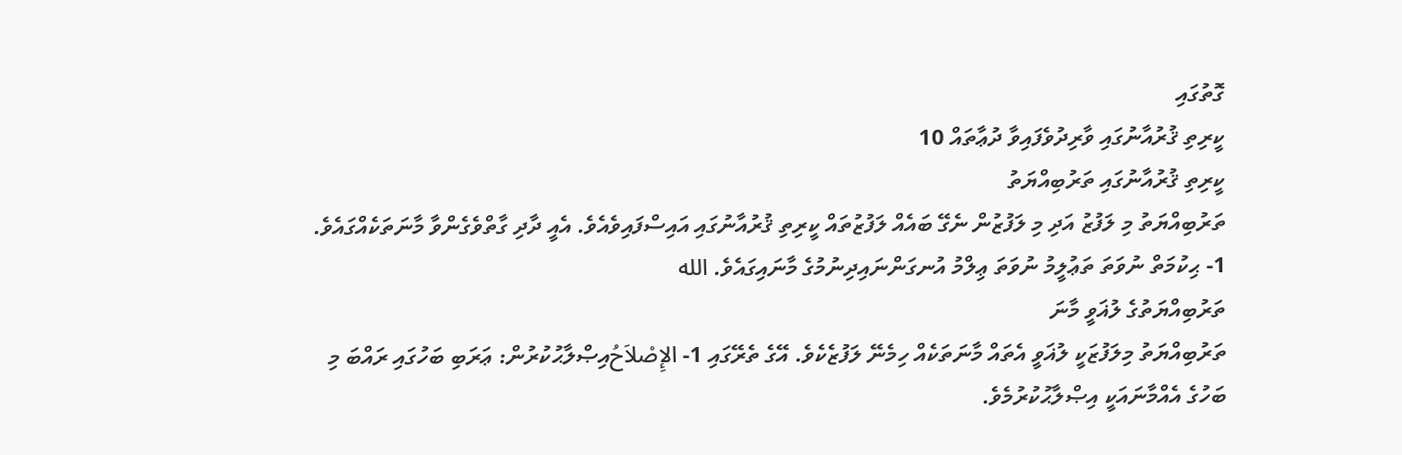ގޮތުގައި
ކީރިތި ޤުރުއާނުގައި ވާރިދުވެފައިވާ ދުޢާތައް 10
ކީރިތި ޤުރުއާނުގައި ތަރުބިއްޔަތު
ތަރުބިއްޔަތު މި ލަފުޒު އަދި މި ލަފުޒުން ނެގޭ ބައެއް ލަފުޒުތައް ކީރިތި ޤުރުއާނުގައި އައިސްފައިވެއެވެ. އެއީ ދާދި ގާތްވެގެންވާ މާނަތަކެއްގައެވެ. 1- ޙިކުމަތް ނުވަތަ ތަޢުލީމު ނުވަތަ ޢިލްމު އުނގަންނައިދިނުމުގެ މާނައިގައެވެ. الله
ތަރުބިއްޔަތުގެ ލުޣަވީ މާނަ
ތަރުބިއްޔަތު މިލަފުޒަކީ ލުޣަވީ އެތައް މާނަތަކެއް ހިމެނޭ ލަފުޒެކެވެ. އޭގެ ތެރޭގައި 1- الإِصْلاَحُއިޞްލާޙުކުރުން: ޢަރަބި ބަހުގައި ރައްބަ މި ބަހުގެ އެއްމާނައަކީ އިޞްލާޙުކުރުމެވެ.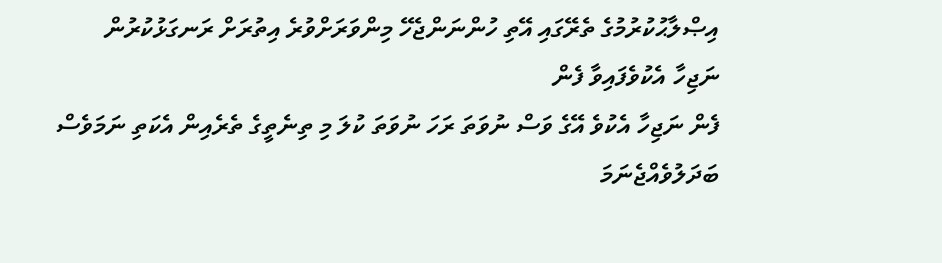އިޞްލާޙުކުރުމުގެ ތެރޭގައި އޭތި ހުންނަންޖެހޭ މިންވަރަށްވުރެ އިތުރަށް ރަނގަޅުކުރުން
ނަޖިހާ އެކުވެފައިވާ ފެން
ފެން ނަޖިހާ އެކުވެ އޭގެ ވަސް ނުވަތަ ރަހަ ނުވަތަ ކުލަ މި ތިނެތީގެ ތެރެއިން އެކަތި ނަމަވެސް ބަދަލުވެއްޖެނަމަ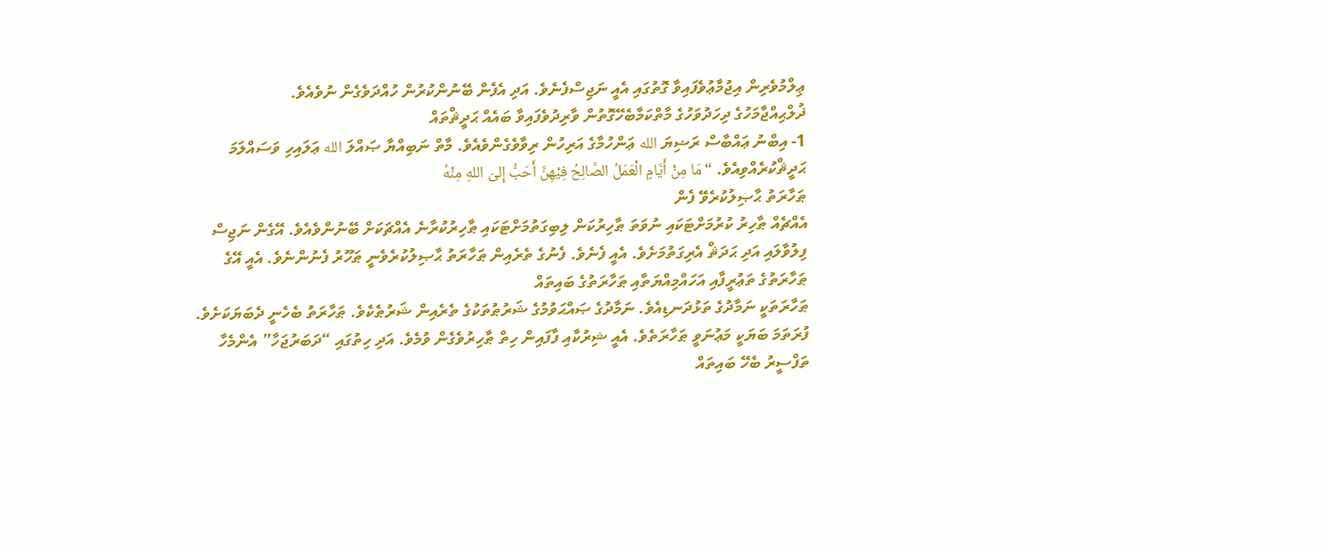ޢިލްމުވެރިން އިޖުމާޢުވެފައިވާ ގޮތުގައި އެއީ ނަޖިސްފެނެވެ. އަދި އެފެން ބޭނުންކުރުން ހުއްދަވެގެން ނުވެއެވެ.
ޛުލްޙިއްޖާމަހުގެ ދިހަދުވަހުގެ މާތްކަމާބެހޭގޮތުން ވާރިދުވެފައިވާ ބައެއް ޙަދީޘްތައް
1- އިބްނު ޢައްބާސް ރަޟިޔަ الله ޢަންހުމާގެ އަރިހުން ރިވާވެގެންވެއެވެ. މާތް ނަބިއްޔާ ޞައްލަ الله ޢަލައިހި ވަސައްލަމަ ޙަދީޘްކުރެއްވިއެވެ. “مَا مِنْ أَيَّامٍ الْعَمَلُ الصَّالِحُ فِيْهِنَّ أَحَبُّ إِلىَ اللهِ مِنْهُ
ޠަހާރަތު ޙާޞިލުކުރެވޭ ފެން
އެއްޗެއް ޠާހިރު ކުރުމަށްޓަކައި ނުވަތަ ޠާހިރުކަން ލިބިގަތުމަށްޓަކައި ޠާހިރުކުރާނެ އެއްޗަކަށް ބޭނުންވެއެވެ. އޭގެން ނަޖިސް ފިލުވާލައި އަދި ޙަދަޘް އެރިގަތުމަށެވެ. އެއީ ފެނެވެ. ފެނުގެ ތެރެއިން ޠަހާރަތު ޙާޞިލުކުރެވެނީ ޠަހޫރު ފެނުންނެވެ. އެއީ އޭގެ
ޠަހާރަތުގެ ތަޢުރީފާއި އަހައްމިއްޔަތާއި ޠަހާރަތުގެ ބައިތައް
ޠަހާރަތަކީ ނަމާދުގެ ތަޅުދަނޑިއެވެ. ނަމާދުގެ ޞައްޙަވުމުގެ ޝަރުޠުތަކުގެ ތެރެއިން ޝަރުޠެކެވެ. ޠަހާރަތު ބެހެނީ ދެބަޔަކަށެވެ. ފުރަތަމަ ބަޔަކީ މަޢުނަވީ ޠަހާރަތެވެ. އެއީ ޝިރުކާއި ފާފައިން ހިތް ޠާހިރުވެގެން ވުމެވެ. އަދި ހިތުގައި “ދަބަރުޖަހާ” އެންމެހާ
ތަފްސީރު ބެހޭ ބައިތައް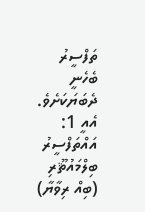ތަފްސީރު ބެހެނީ ދެބަޔަކަށެވެ. އެއީ 1: އައްތަފްސީރު ބިލްމައުޘޫރި (ބިއް ރިވާޔާ)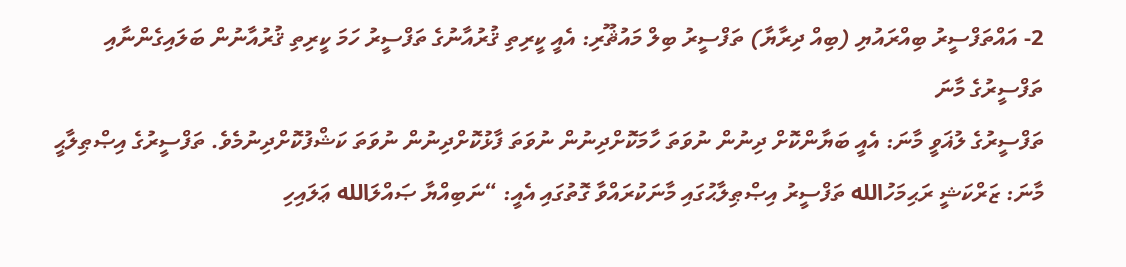2- އައްތަފްސީރު ބިއްރައުޔި (ބިއް ދިރާޔާ) ތަފްސީރު ބިލް މައުޘޫރި: އެއީ ކީރިތި ޤުރުއާނުގެ ތަފްސީރު ހަމަ ކީރިތި ޤުރުއާނުން ބަލައިގެންނާއި
ތަފްސީރުގެ މާނަ
ތަފްސީރުގެ ލުޣަވީ މާނަ: އެއީ ބަޔާންކޮށް ދިނުން ނުވަތަ ހާމަކޮށްދިނުން ނުވަތަ ފާޅުކޮށްދިނުން ނުވަތަ ކަޝްފުކޮށްދިނުމެވެ. ތަފްސީރުގެ އިޞްޠިލާޙީ މާނަ: ޒަރްކަޝީ ރަޙިމަހުالله ތަފްސީރު އިޞްޠިލާޙުގައި މާނަކުރައްވާ ގޮތުގައި އެއީ: “ނަބިއްޔާ ޞައްލަالله ޢަލައިހި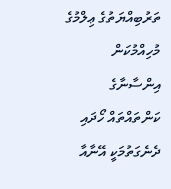ތަރުބިއްޔަތުގެ ޢިލްމުގެ މުހިއްމުކަން
އިންސާނާގެ ކަންތައްތައް ހޯދައި ދެނެގަތުމަކީ އޭނާއާ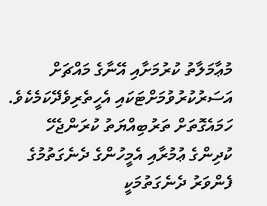މުޢާމަލާތު ކުރުމަށާއި އޭނާގެ މައްޗަށް އަސަރުކުރުވުމަށްޓަކައި އެހީތެރިވެދޭކަމެކެވެ. ހަމައެގޮތަށް ތަރުބިއްޔަތު ކުރަންޖެހޭ ކުދިންގެ ޢުމުރާއި އެމީހުންގެ ދެނެގަތުމުގެ ފެންވަރު ދެނެގަތުމަކީ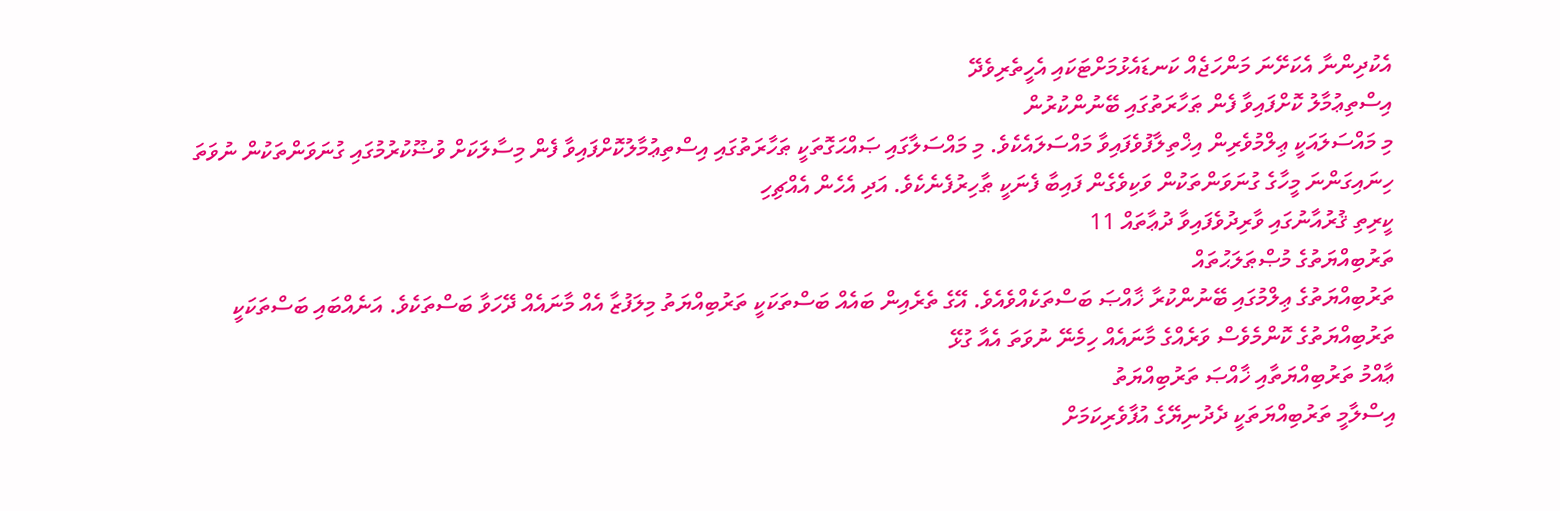އެކުދިންނާ އެކަށޭނަ މަންހަޖެއް ކަނޑައެޅުމަށްޓަކައި އެހީތެރިވެދޭ
އިސްތިޢުމާލު ކޮށްފައިވާ ފެން ޠަހާރަތުގައި ބޭނުންކުރުން
މި މައްސަލައަކީ ޢިލްމުވެރިން އިޚްތިލާފުވެފައިވާ މައްސަލައެކެވެ. މި މައްސަލާގައި ޞައްޙަގޮތަކީ ޠަހާރަތުގައި އިސްތިޢުމާލުކޮށްފައިވާ ފެން މިސާލަކަށް ވުޟޫކުރުމުގައި ގުނަވަންތަކުން ނުވަތަ ހިނައިގަންނަ މީހާގެ ގުނަވަންތަކުން ވަކިވެގެން ފައިބާ ފެނަކީ ޠާހިރުފެނެކެވެ. އަދި އެހެން އެއްޗިހި
ކީރިތި ޤުރުއާނުގައި ވާރިދުވެފައިވާ ދުޢާތައް 11
ތަރުބިއްޔަތުގެ މުޞްޠަލަޙުތައް
ތަރުބިއްޔަތުގެ ޢިލްމުގައި ބޭނުންކުރާ ޚާއްޞަ ބަސްތަކެއްވެއެވެ. އޭގެ ތެރެއިން ބައެއް ބަސްތަކަކީ ތަރުބިއްޔަތު މިލަފުޒާ އެއް މާނައެއް ދޭހަވާ ބަސްތަކެވެ. އަނެއްބައި ބަސްތަކަކީ ތަރުބިއްޔަތުގެ ކޮންމެވެސް ވަރެއްގެ މާނައެއް ހިމެނޭ ނުވަތަ އެއާ ގުޅޭ
ޢާއްމު ތަރުބިއްޔަތާއި ޚާއްޞަ ތަރުބިއްޔަތު
އިސްލާމީ ތަރުބިއްޔަތަކީ ދެދުނިޔޭގެ އުފާވެރިކަމަށް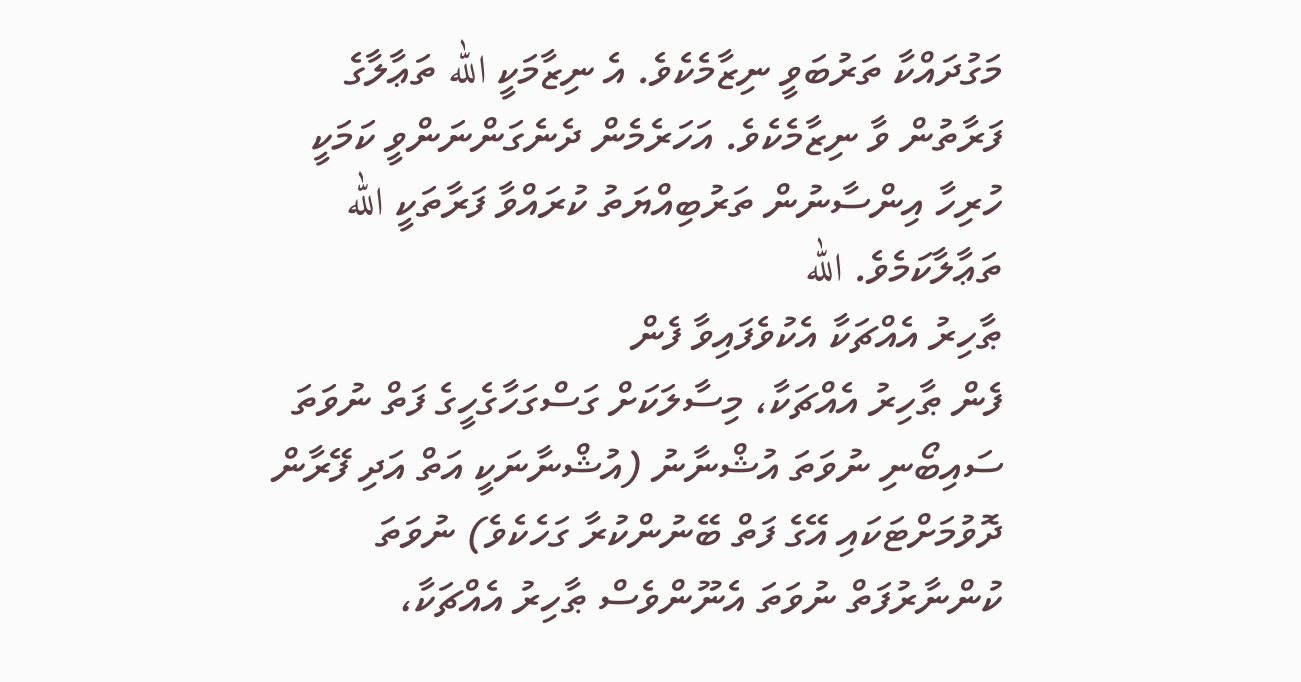މަގުދައްކާ ތަރުބަވީ ނިޒާމެކެވެ. އެ ނިޒާމަކީ الله ތަޢާލާގެ ފަރާތުން ވާ ނިޒާމެކެވެ. އަހަރެމެން ދެނެގަންނަންވީ ކަމަކީ ހުރިހާ އިންސާނުން ތަރުބިއްޔަތު ކުރައްވާ ފަރާތަކީ الله ތަޢާލާކަމެވެ. الله
ޠާހިރު އެއްޗަކާ އެކުވެފައިވާ ފެން
ފެން ޠާހިރު އެއްޗަކާ، މިސާލަކަށް ގަސްގަހާގެހީގެ ފަތް ނުވަތަ ސައިބޯނި ނުވަތަ އުޝްނާނު (އުޝްނާނަކީ އަތް އަދި ފޭރާން ދޮވުމަށްޓަކައި އޭގެ ފަތް ބޭނުންކުރާ ގަހެކެވެ) ނުވަތަ ކުންނާރުފަތް ނުވަތަ އެނޫންވެސް ޠާހިރު އެއްޗަކާ،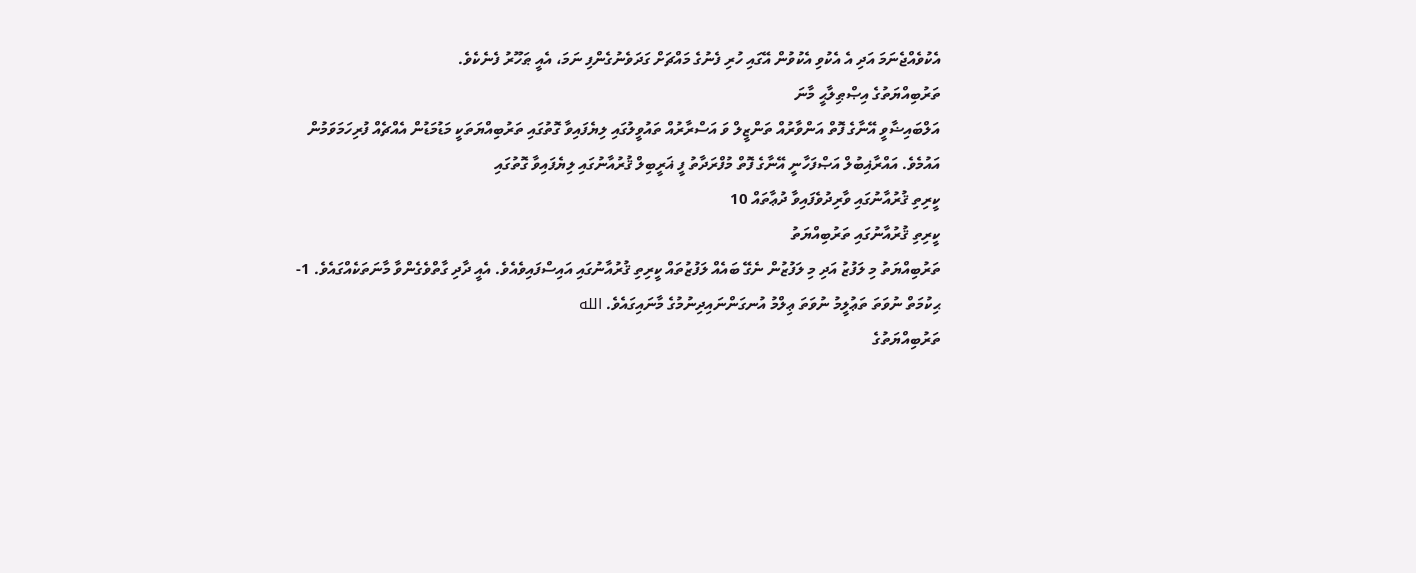އެކުވެއްޖެނަމަ އަދި އެ އެކުވި އެކުވުން އޭގައި ހުރި ފެނުގެ މައްޗަށް ގަދަވެނުގެންފި ނަމަ، އެއީ ޠަހޫރު ފެނެކެވެ.
ތަރުބިއްޔަތުގެ އިޞްޠިލާޙީ މާނަ
އަލްބައިޟާވީ އޭނާގެ ފޮތް އަންވާރުއް ތަންޒީލް ވަ އަސްރާރުއް ތައުވީލުގައި ލިޔެފައިވާ ގޮތުގައި ތަރުބިއްޔަތަކީ މަޑުމަޑުން އެއްޗެއް ފުރިހަމަވަމުން އައުމެވެ. އައްރާޣިބުލް އަޞްފަހާނީ އޭނާގެ ފޮތް މުފްރަދާތު ފީ ޣަރީބިލް ޤުރުއާނުގައި ލިޔެފައިވާ ގޮތުގައި
ކީރިތި ޤުރުއާނުގައި ވާރިދުވެފައިވާ ދުޢާތައް 10
ކީރިތި ޤުރުއާނުގައި ތަރުބިއްޔަތު
ތަރުބިއްޔަތު މި ލަފުޒު އަދި މި ލަފުޒުން ނެގޭ ބައެއް ލަފުޒުތައް ކީރިތި ޤުރުއާނުގައި އައިސްފައިވެއެވެ. އެއީ ދާދި ގާތްވެގެންވާ މާނަތަކެއްގައެވެ. 1- ޙިކުމަތް ނުވަތަ ތަޢުލީމު ނުވަތަ ޢިލްމު އުނގަންނައިދިނުމުގެ މާނައިގައެވެ. الله
ތަރުބިއްޔަތުގެ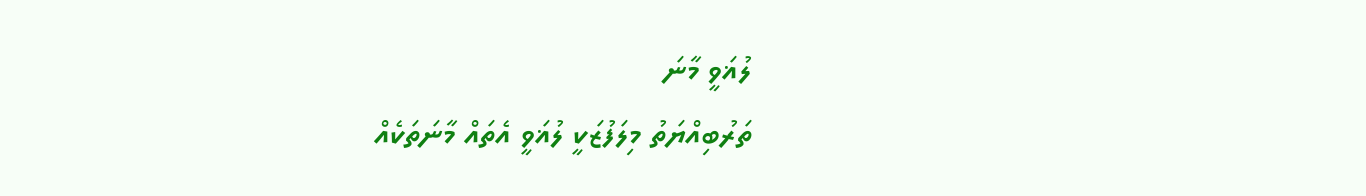ލުޣަވީ މާނަ
ތަރުބިއްޔަތު މިލަފުޒަކީ ލުޣަވީ އެތައް މާނަތަކެއް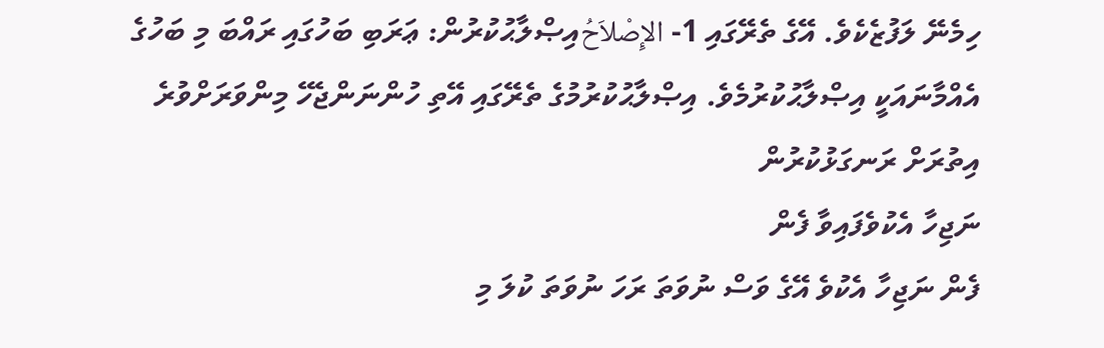ހިމެނޭ ލަފުޒެކެވެ. އޭގެ ތެރޭގައި 1- الإِصْلاَحُއިޞްލާޙުކުރުން: ޢަރަބި ބަހުގައި ރައްބަ މި ބަހުގެ އެއްމާނައަކީ އިޞްލާޙުކުރުމެވެ. އިޞްލާޙުކުރުމުގެ ތެރޭގައި އޭތި ހުންނަންޖެހޭ މިންވަރަށްވުރެ އިތުރަށް ރަނގަޅުކުރުން
ނަޖިހާ އެކުވެފައިވާ ފެން
ފެން ނަޖިހާ އެކުވެ އޭގެ ވަސް ނުވަތަ ރަހަ ނުވަތަ ކުލަ މި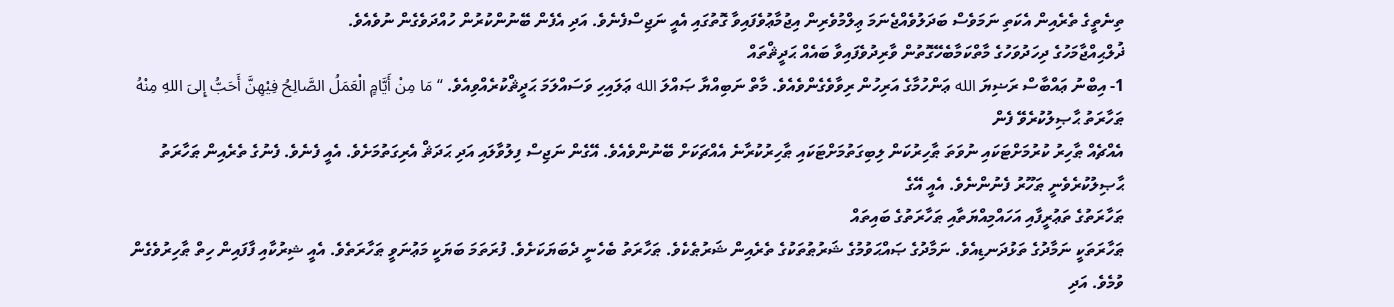ތިނެތީގެ ތެރެއިން އެކަތި ނަމަވެސް ބަދަލުވެއްޖެނަމަ ޢިލްމުވެރިން އިޖުމާޢުވެފައިވާ ގޮތުގައި އެއީ ނަޖިސްފެނެވެ. އަދި އެފެން ބޭނުންކުރުން ހުއްދަވެގެން ނުވެއެވެ.
ޛުލްޙިއްޖާމަހުގެ ދިހަދުވަހުގެ މާތްކަމާބެހޭގޮތުން ވާރިދުވެފައިވާ ބައެއް ޙަދީޘްތައް
1- އިބްނު ޢައްބާސް ރަޟިޔަ الله ޢަންހުމާގެ އަރިހުން ރިވާވެގެންވެއެވެ. މާތް ނަބިއްޔާ ޞައްލަ الله ޢަލައިހި ވަސައްލަމަ ޙަދީޘްކުރެއްވިއެވެ. “مَا مِنْ أَيَّامٍ الْعَمَلُ الصَّالِحُ فِيْهِنَّ أَحَبُّ إِلىَ اللهِ مِنْهُ
ޠަހާރަތު ޙާޞިލުކުރެވޭ ފެން
އެއްޗެއް ޠާހިރު ކުރުމަށްޓަކައި ނުވަތަ ޠާހިރުކަން ލިބިގަތުމަށްޓަކައި ޠާހިރުކުރާނެ އެއްޗަކަށް ބޭނުންވެއެވެ. އޭގެން ނަޖިސް ފިލުވާލައި އަދި ޙަދަޘް އެރިގަތުމަށެވެ. އެއީ ފެނެވެ. ފެނުގެ ތެރެއިން ޠަހާރަތު ޙާޞިލުކުރެވެނީ ޠަހޫރު ފެނުންނެވެ. އެއީ އޭގެ
ޠަހާރަތުގެ ތަޢުރީފާއި އަހައްމިއްޔަތާއި ޠަހާރަތުގެ ބައިތައް
ޠަހާރަތަކީ ނަމާދުގެ ތަޅުދަނޑިއެވެ. ނަމާދުގެ ޞައްޙަވުމުގެ ޝަރުޠުތަކުގެ ތެރެއިން ޝަރުޠެކެވެ. ޠަހާރަތު ބެހެނީ ދެބަޔަކަށެވެ. ފުރަތަމަ ބަޔަކީ މަޢުނަވީ ޠަހާރަތެވެ. އެއީ ޝިރުކާއި ފާފައިން ހިތް ޠާހިރުވެގެން ވުމެވެ. އަދި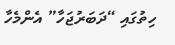ހިތުގައި “ދަބަރުޖަހާ” އެންމެހާ